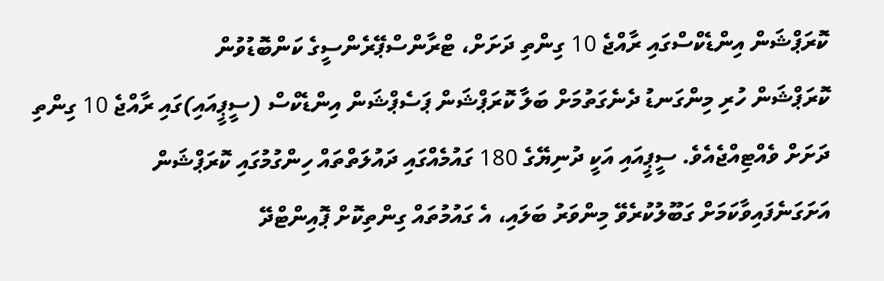ކޮރަޕްޝަން އިންޑެކްސްގައި ރާއްޖެ 10 ގިންތި ދަށަށް، ޓްރާންސްޕޭރެންސީގެ ކަންބޮޑުވުން
ކޮރަޕްޝަން ހުރި މިންގަނޑު ދެނެގަތުމަށް ބަލާ ކޮރަޕްޝަން ޕަސެޕްޝަން އިންޑެކްސް (ސީޕީއައި)ގައި ރާއްޖެ 10 ގިންތި ދަށަށް ވެއްޓިއްޖެއެވެ. ސީޕީއައި އަކީ ދުނިޔޭގެ 180 ގައުމެއްގައި ދައުލަތްތައް ހިންގުމުގައި ކޮރަޕްޝަން އަށަގަނެފައިވާކަމަށް ގަބޫލުކުރެވޭ މިންވަރު ބަލައި، އެ ގައުމުތައް ގިންތިކޮށް ޕޮއިންޓްދޭ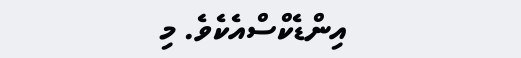އިންޑެކްސްއެކެވެ. މި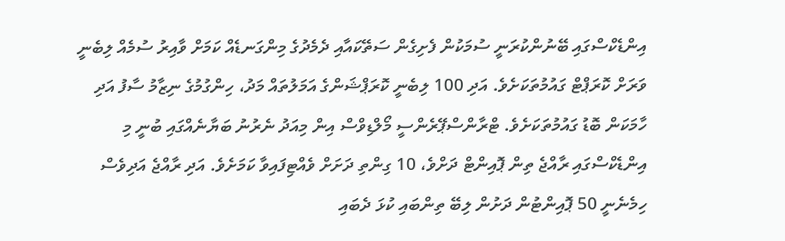އިންޑެކްސްގައި ބޭނުންކުރަނީ ސުމަކުން ފެށިގެން ސަތޭކައާއި ދެމެދުގެ މިންގަނޑެއް ކަމަށް ވާއިރު ސުމެއް ލިބެނީ ވަރަށް ކޮރަޕްޓް ގައުމުތަކަށެވެ. އަދި 100 ލިބެނީ ކޮރަޕްޝަންގެ އަމަލުތައް މަދު، ހިންގުމުގެ ނިޒާމު ސާފު އަދި ހާމަކަން ބޮޑު ގައުމުތަކަށެވެ. ޓްރާންސްޕޭރެންސީ މޯލްޑިވްސް އިން މިއަދު ނެރުނު ބަޔާނެއްގައި ބުނީ މި އިންޑެކްސްގައި ރާއްޖެ ތިން ޕޮއިންޓް ދަށްވެ، 10 ގިންތި ދަށަށް ވެއްޓިފައިވާ ކަމަށެވެ. އަދި ރާއްޖެ އަދިވެސް ހިމެނެނީ 50 ޕޮއިންޓުން ދަށުން ލިބޭ ތިންބައި ކުޅަ ދެބައި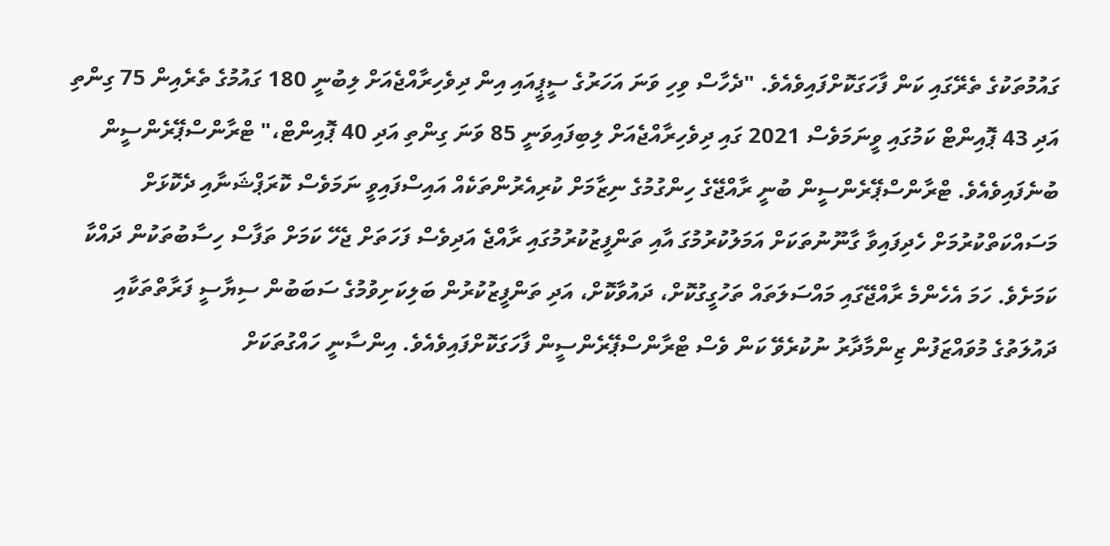ގައުމުތަކުގެ ތެރޭގައި ކަން ފާހަގަކޮށްފައިވެއެވެ. "ދެހާސް ވިހި ވަނަ އަހަރުގެ ސީޕީއައި އިން ދިވެހިރާއްޖެއަށް ލިބުނީ 180 ގައުމުގެ ތެރެއިން 75 ގިންތި އަދި 43 ޕޮއިންޓް ކަމުގައި ވީނަމަވެސް 2021 ގައި ދިވެހިރާއްޖެއަށް ލިބިފައިވަނީ 85 ވަނަ ގިންތި އަދި 40 ޕޮއިންޓް،" ޓްރާންސްޕޭރެންސީން ބުނެފައިވެއެވެ. ޓްރާންސްޕޭރެންސީން ބުނީ ރާއްޖޭގެ ހިންގުމުގެ ނިޒާމަށް ކުރިއެރުންތަކެއް އައިސްފައިވީ ނަމަވެސް ކޮރަޕްޝަނާއި ދެކޮޅަށް މަސައްކަތްކުރުމަށް ހެދިފައިވާ ގާނޫނުތަކަށް އަމަލުކުރުމުގަ އާއި ތަންފީޒުކުރުމުގައި ރާއްޖެ އަދިވެސް ފަހަތަށް ޖެހޭ ކަމަށް ތަފާސް ހިސާބުތަކުން ދައްކާ ކަމަށެވެ. ހަމަ އެހެންމެ ރާއްޖޭގައި މައްސަލަތައް ތަހުގީގުކޮށް، ދައުވާކޮށް، އަދި ތަންފީޒުކުރުން ބަލިކަށިވުމުގެ ސަބަބުން ސިޔާސީ ފަރާތްތަކާއި ދައުލަތުގެ މުވައްޒަފުން ޒިންމާދާރު ނުކުރެވޭ ކަން ވެސް ޓްރާންސްޕޭރެންސީން ފާހަގަކޮށްފައިވެއެވެ. އިންސާނީ ހައްގުތަކަށް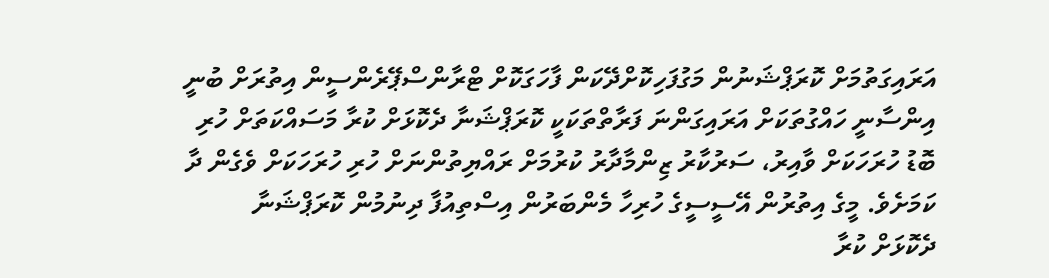އަރައިގަތުމަށް ކޮރަޕްޝަނުން މަގުފަހިކޮށްދޭކަން ފާހަގަކޮށް ޓްރާންސްޕޭރެންސީން އިތުރަށް ބުނީ އިންސާނީ ހައްގުތަކަށް އަރައިގަންނަ ފަރާތްތަކަކީ ކޮރަޕްޝަނާ ދެކޮޅަށް ކުރާ މަސައްކަތަށް ހުރި ބޮޑު ހުރަހަކަށް ވާއިރު، ސަރުކާރު ޒިންމާދާރު ކުރުމަށް ރައްޔިތުންނަށް ހުރި ހުރަހަކަށް ވެގެން ދާ ކަމަށެވެ. މީގެ އިތުރުން އޭސީސީގެ ހުރިހާ މެންބަރުން އިސްތިއުފާ ދިނުމުން ކޮރަޕްޝަނާ ދެކޮޅަށް ކުރާ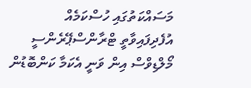މަސައްކަތުގައި ހުސްކަމެއް އުފެދިފައިވާތީ ޓްރާންސްޕޭރެންސީ މޯލްޑިވްސް އިން ވަނީ އެކަމާ ކަންބޮޑުން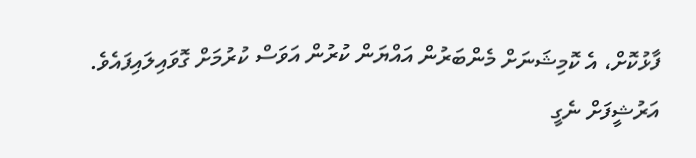ފާޅުކޮށް، އެ ކޮމިޝަނަށް މެންބަރުން އައްޔަން ކުރުން އަވަސް ކުރުމަށް ގޮވައިލައިފައެވެ.
އަރުޝީފަށް ނެގީ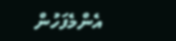އެންމެފަހުން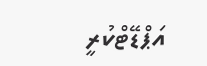އަޕްޑޭޓްކުރީ